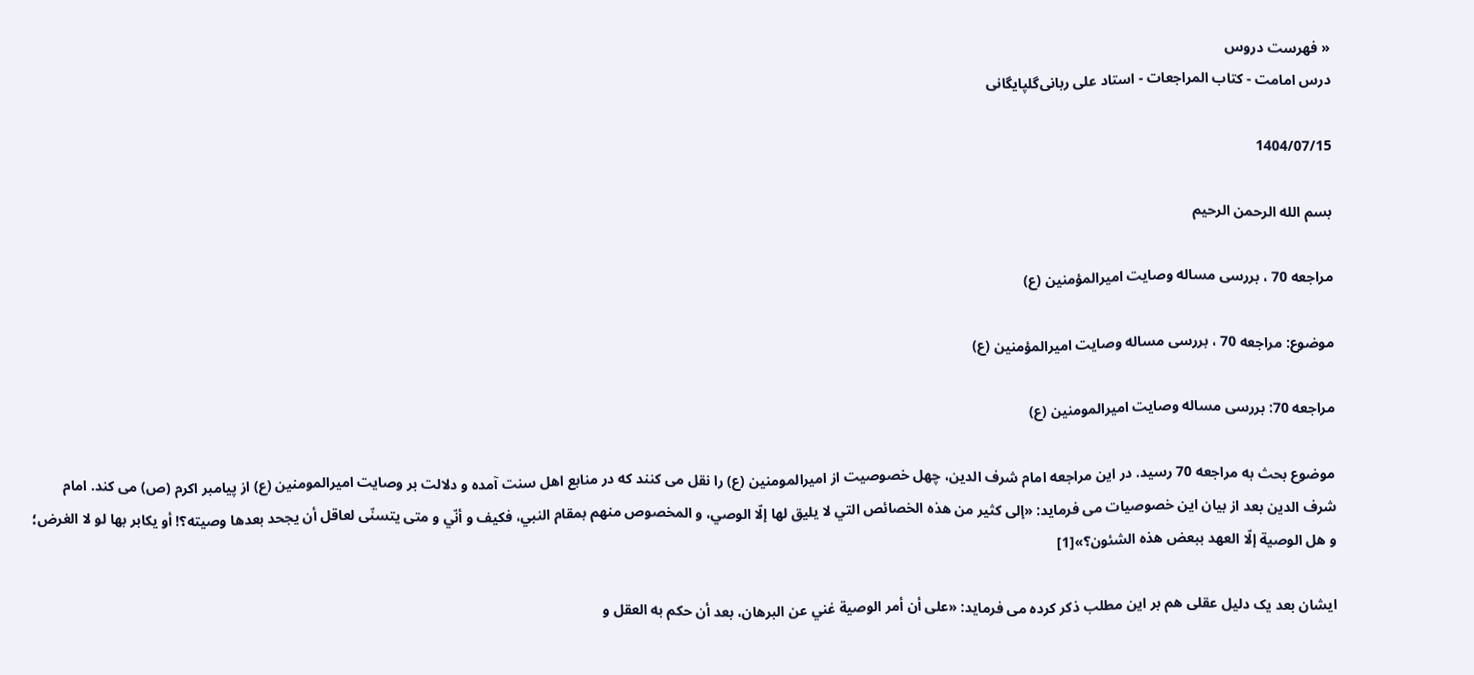« فهرست دروس
درس امامت - کتاب المراجعات - استاد علی ربانی‌گلپایگانی

1404/07/15

بسم الله الرحمن الرحیم

مراجعه 70 ، بررسی مساله وصایت امیرالمؤمنین (ع)

موضوع: مراجعه 70 ، بررسی مساله وصایت امیرالمؤمنین (ع)

مراجعه 70: بررسی مساله وصایت امیرالمومنین (ع)

موضوع بحث به مراجعه 70 رسید. در این مراجعه امام شرف الدین، چهل خصوصیت از امیرالمومنین (ع) را نقل می کنند که در منابع اهل سنت آمده و دلالت بر وصایت امیرالمومنین (ع) از پیامبر اکرم (ص) می کند. امام شرف الدین بعد از بیان این خصوصیات می فرماید: «إلى كثير من هذه الخصائص التي لا يليق لها إلّا الوصي، و المخصوص منهم بمقام النبي، فكيف و أنّي و متى يتسنّى لعاقل أن يجحد بعدها وصيته؟! أو يكابر بها لو لا الغرض؛ و هل الوصية إلّا العهد ببعض هذه الشئون؟»[1]

ایشان بعد یک دلیل عقلی هم بر این مطلب ذکر کرده می فرماید: «على أن أمر الوصية غني عن البرهان، بعد أن حكم به العقل و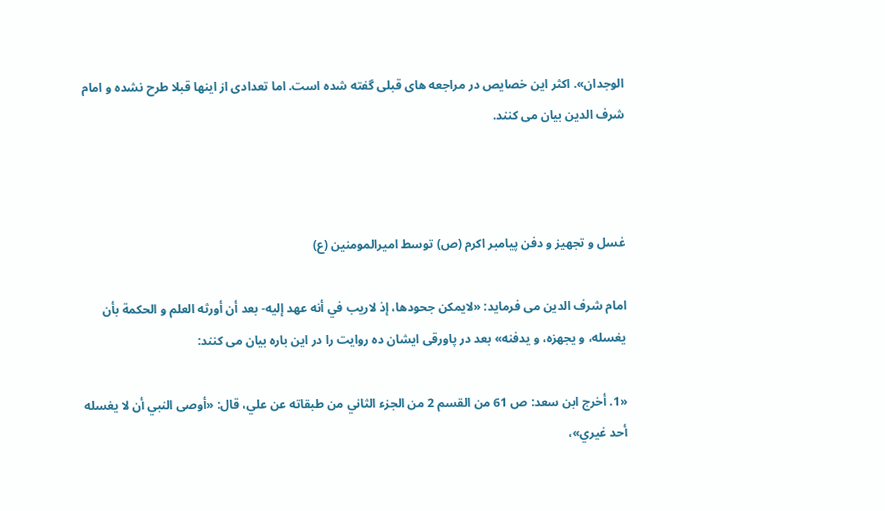الوجدان». اکثر این خصایص در مراجعه های قبلی گفته شده است. اما تعدادی از اینها قبلا طرح نشده و امام شرف الدین بیان می کنند.



غسل و تجهیز و دفن پیامبر اکرم (ص) توسط امیرالمومنین (ع)

امام شرف الدین می فرماید: «لايمكن جحودها، إذ لاريب في أنه عهد إليه- بعد أن أورثه العلم و الحكمة بأن يغسله، و يجهزه، و يدفنه» بعد در پاورقی ایشان ده روایت را در این باره بیان می کنند:

«1. أخرج ابن سعد: ص 61 من القسم 2 من الجزء الثاني من طبقاته عن علي، قال: «أوصى النبي أن لا يغسله أحد غيري»،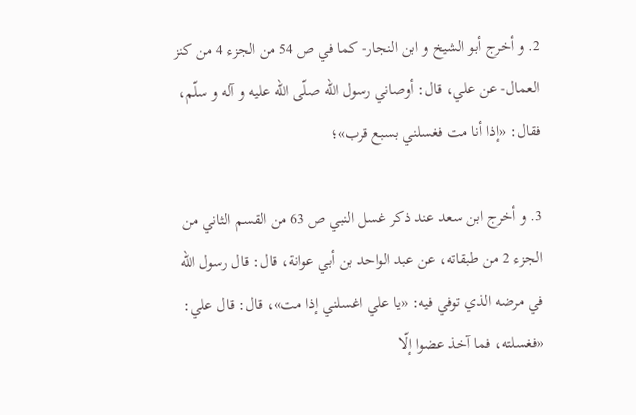2. و أخرج أبو الشيخ و ابن النجار- كما في ص 54 من الجزء 4 من كنز العمال- عن علي، قال: أوصاني رسول اللّه صلّى اللّه عليه و آله و سلّم، فقال: «إذا أنا مت فغسلني بسبع قرب»؛

3. و أخرج ابن سعد عند ذكر غسل النبي ص 63 من القسم الثاني من الجزء 2 من طبقاته، عن عبد الواحد بن أبي عوانة، قال: قال رسول اللّه في مرضه الذي توفي فيه: «يا علي اغسلني إذا مت»، قال: قال علي: «فغسلته، فما آخذ عضوا إلّا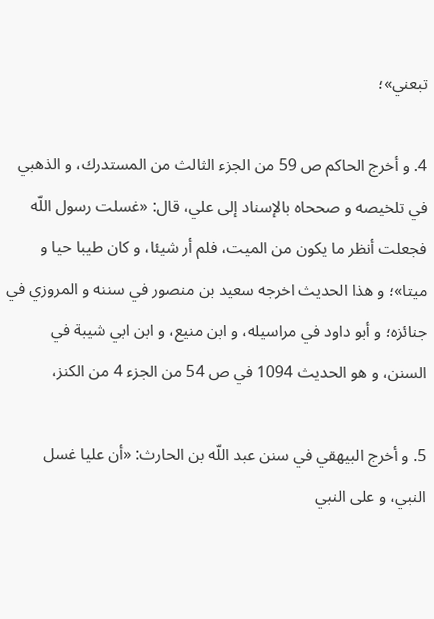تبعني»؛

4. و أخرج الحاكم ص 59 من الجزء الثالث من المستدرك، و الذهبي في تلخيصه و صححاه بالإسناد إلى علي، قال: «غسلت رسول اللّه فجعلت أنظر ما يكون من الميت، فلم أر شيئا، و كان طيبا حيا و ميتا»؛ و هذا الحديث اخرجه سعيد بن منصور في سننه و المروزي في جنائزه؛ و أبو داود في مراسيله، و ابن منيع، و ابن ابي شيبة في السنن، و هو الحديث 1094 في ص 54 من الجزء 4 من الكنز،

5. و أخرج البيهقي في سنن عبد اللّه بن الحارث: «أن عليا غسل النبي، و على النبي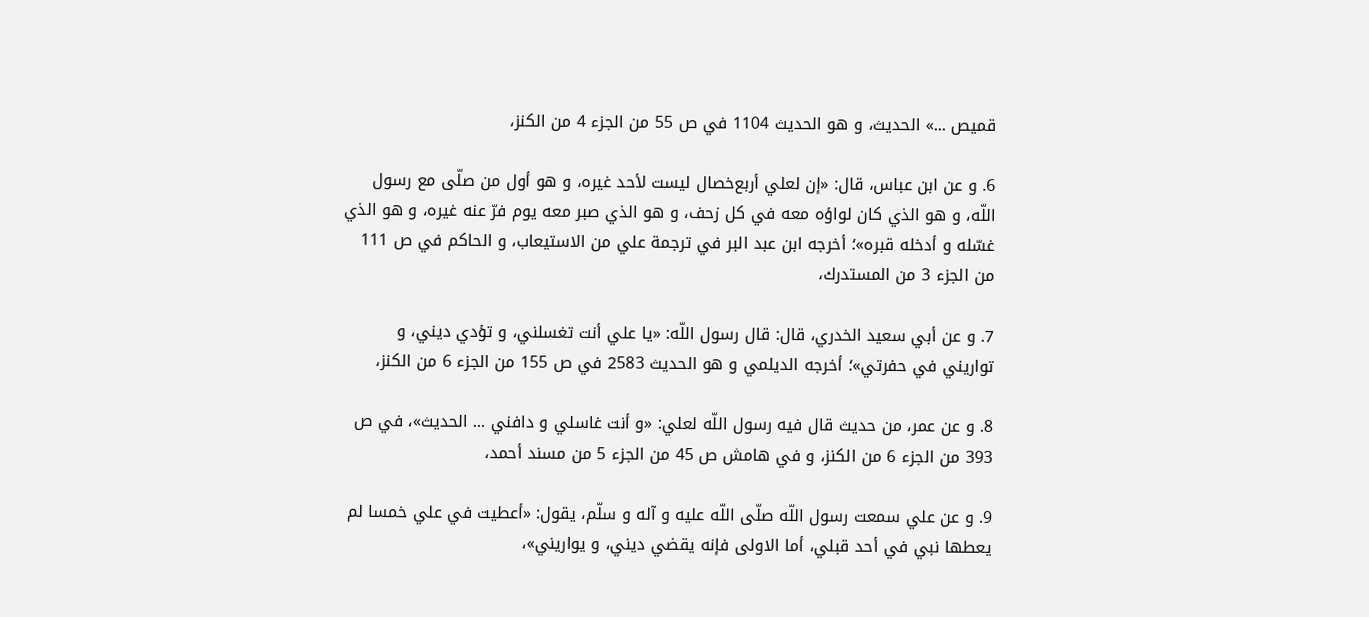قميص ...» الحديث، و هو الحديث 1104 في ص 55 من الجزء 4 من الكنز،

6. و عن ابن عباس، قال: «إن لعلي أربع‌خصال ليست لأحد غيره، و هو أول من صلّى مع رسول اللّه، و هو الذي كان لواؤه معه في كل زحف، و هو الذي صبر معه يوم فرّ عنه غيره، و هو الذي غسّله و أدخله قبره»؛ أخرجه ابن عبد البر في ترجمة علي من الاستيعاب، و الحاكم في ص 111 من الجزء 3 من المستدرك،

7. و عن أبي سعيد الخدري، قال: قال رسول اللّه: «يا علي أنت تغسلني، و تؤدي ديني، و تواريني في حفرتي»؛ أخرجه الديلمي و هو الحديث 2583 في ص 155 من الجزء 6 من الكنز،

8. و عن عمر، من حديث قال فيه رسول اللّه لعلي: «و أنت غاسلي و دافني ... الحديث»، في ص 393 من الجزء 6 من الكنز، و في هامش ص 45 من الجزء 5 من مسند أحمد،

9. و عن علي سمعت رسول اللّه صلّى اللّه عليه و آله و سلّم، يقول: «أعطيت في علي خمسا لم يعطها نبي في أحد قبلي، أما الاولى فإنه يقضي ديني، و يواريني»،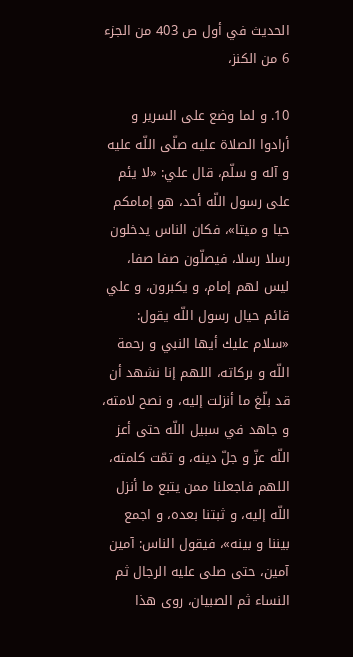الحديث في أول ص 403 من الجزء 6 من الكنز،

10. و لما وضع على السرير و أرادوا الصلاة عليه صلّى اللّه عليه و آله و سلّم، قال علي: «لا يئم على رسول اللّه أحد، هو إمامكم حيا و ميتا»، فكان الناس يدخلون رسلا رسلا، فيصلّون صفا صفا، ليس لهم إمام، و يكبرون، و علي قائم حيال رسول اللّه يقول: «سلام عليك أيها النبي و رحمة اللّه و بركاته، اللهم إنا نشهد أن قد بلّغ ما أنزلت إليه، و نصح لامته، و جاهد في سبيل اللّه حتى أعز اللّه عزّ و جلّ دينه، و تمّت كلمته، اللهم فاجعلنا ممن يتبع ما أنزل اللّه إليه، و ثبتنا بعده، و اجمع بيننا و بينه»، فيقول الناس: آمين آمين، حتى صلى عليه الرجال ثم النساء ثم الصبيان، روى هذا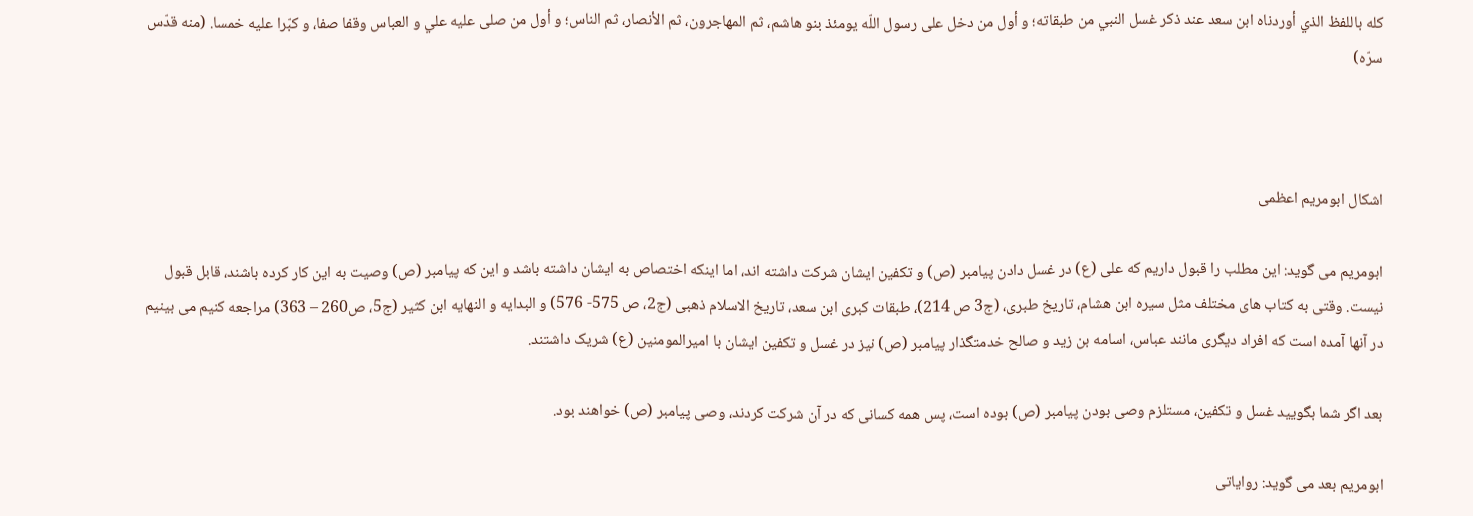كله باللفظ الذي أوردناه ابن سعد عند ذكر غسل النبي من طبقاته؛ و أول من دخل على رسول اللّه يومئذ بنو هاشم، ثم المهاجرون، ثم الأنصار، ثم الناس؛ و أول من صلى عليه علي و العباس وقفا صفا، و كبّرا عليه خمسا. (منه قدّس سرّه)



اشکال ابومریم اعظمی

ابومریم می گوید: این مطلب را قبول داریم که علی (ع) در غسل دادن پیامبر (ص) و تکفین ایشان شرکت داشته اند، اما اینکه اختصاص به ایشان داشته باشد و این که پیامبر (ص) وصیت به این کار کرده باشند، قابل قبول نیست. وقتی به کتاب های مختلف مثل سیره ابن هشام، تاریخ طبری، (ج3 ص 214)، طبقات کبری ابن سعد، تاریخ الاسلام ذهبی (ج2، ص 575- 576) و البدایه و النهایه ابن کثیر (ج5، ص260 – 363) مراجعه کنیم می بینیم در آنها آمده است که افراد دیگری مانند عباس، اسامه بن زید و صالح خدمتگذار پیامبر (ص) نیز در غسل و تکفین ایشان با امیرالمومنین (ع) شریک داشتند.

بعد اگر شما بگویید غسل و تکفین، مستلزم وصی بودن پیامبر (ص) بوده است، پس همه کسانی که در آن شرکت کردند، وصی پیامبر (ص) خواهند بود.

ابومریم بعد می گوید: روایاتی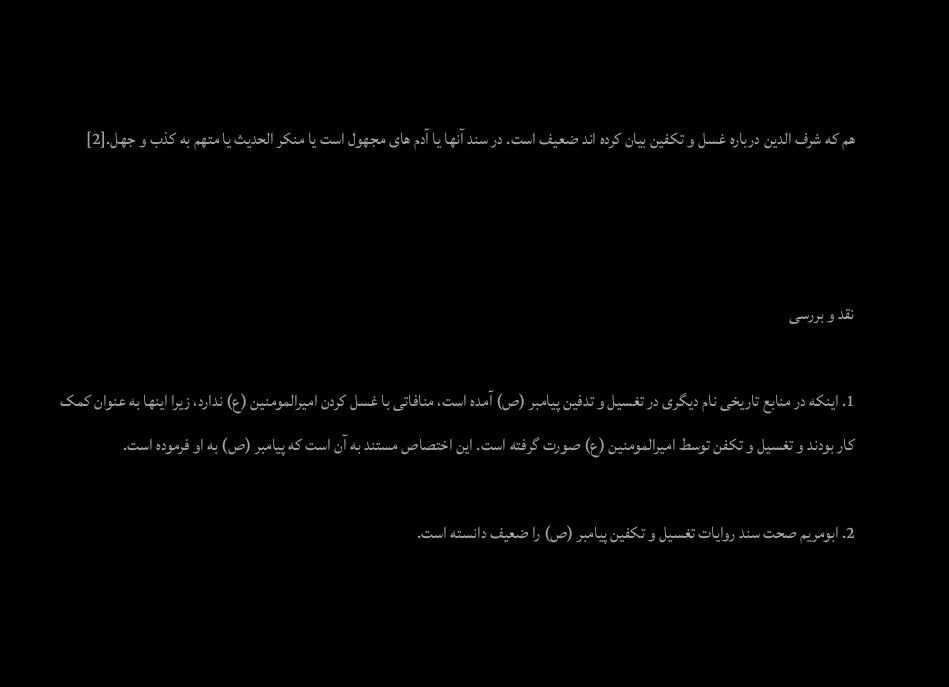هم که شرف الدین درباره غسل و تکفین بیان کرده اند ضعیف است. در سند آنها یا آدم های مجهول است یا منکر الحدیث یا متهم به کذب و جهل.[2]



نقد و بررسی

1. اینکه در منابع تاریخی نام دیگری در تغسیل و تدفین پیامبر (ص) آمده است، منافاتی با غسل کردن امیرالمومنین (ع) ندارد، زیرا اینها به عنوان کمک کار بودند و تغسیل و تکفن توسط امیرالمومنین (ع) صورت گرفته است. این اختصاص مستند به آن است که پیامبر (ص) به او فرموده است.

2. ابومریم صحت سند روایات تغسیل و تکفین پیامبر (ص) را ضعیف دانسته است.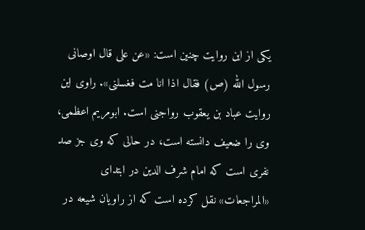یکی از این روایت چنین است: «عن علی قال اوصانی رسول الله (ص) فقال اذا انا مت فغسلنی». راوی این روایت عباد بن یعقوب رواجنی است. ابومریم اعظمی، وی را ضعیف دانسته است، در حالی که وی جز صد نفری است که امام شرف الدین در ابتدای «المراجعات» نقل کرده است که از راویان شیعه در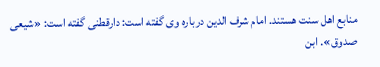منابع اهل سنت هستند. امام شرف الدین درباره وی گفته است: دارقطنی گفته است: «شیعی صدوق». ابن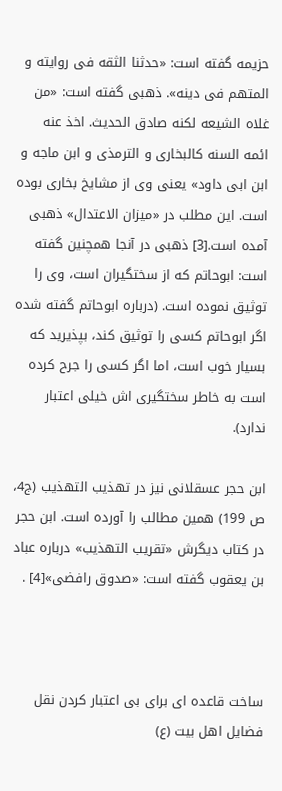حزیمه گفته است: «حدثنا الثقه فی روایته و المتهم فی دینه». ذهبی گفته است: «من غلاه الشیعه لکنه صادق الحدیث. اخذ عنه ائمه السنه کالبخاری و الترمذی و ابن ماجه و ابن ابی داود» یعنی وی از مشایخ بخاری بوده است. این مطلب در «میزان الاعتدال» ذهبی آمده است.[3] ذهبی در آنجا همچنین گفته است: ابوحاتم که از سختگیران است، وی را توثیق نموده است. (درباره ابوحاتم گفته شده اگر ابوحاتم کسی را توثیق کند، بپذیرید که بسیار خوب است، اما اگر کسی را جرح کرده است به خاطر سختگیری اش خیلی اعتبار ندارد).

ابن حجر عسقلانی نیز در تهذیب التهذیب (ج4، ص 199) همین مطالب را آورده است. ابن حجر در کتاب دیگرش «تقریب التهذیب» درباره عباد بن یعقوب گفته است: «صدوق رافضی»[4] .



ساخت قاعده ای برای بی اعتبار کردن نقل فضایل اهل بیت (ع)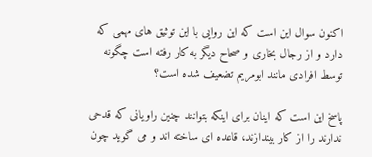اکنون سوال این است که این روایی با این توثیق های مهمی که دارد و از رجال بخاری و صحاح دیگر به کار رفته است چگونه توسط افرادی مانند ابومریم تضعیف شده است؟

پاسخ این است که اینان برای اینکه بتوانند چنین راویانی که قدحی ندارند را از کار بیندازند، قاعده ای ساخته اند و می گوید چون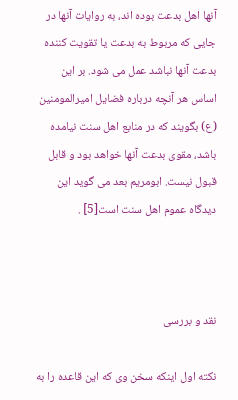آنها اهل بدعت بوده اند، به روایات آنها در جایی که مربوط به بدعت یا تقویت کننده بدعت آنها نباشد عمل می شود. بر این اساس هر آنچه درباره فضایل امیرالمومنین (ع) بگویند که در منابع اهل سنت نیامده باشد، مقوی بدعت آنها خواهد بود و قابل قبول نیست. ابومریم بعد می گوید این دیدگاه عموم اهل سنت است[5] .



نقد و بررسی

نکته اول اینکه سخن وی که این قاعده را به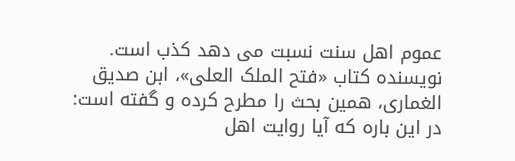عموم اهل سنت نسبت می دهد کذب است. نویسنده کتاب «فتح الملک العلی»، ابن صدیق الغماری، همین بحث را مطرح کرده و گفته است: در این باره که آیا روایت اهل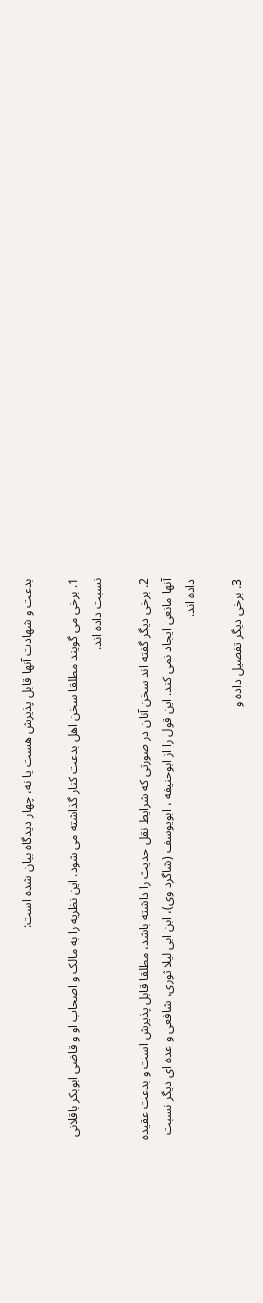بدعت و شهادت آنها قابل پذیرش هست یا نه، چهار دیدگاه بیان شده است:

1. برخی می گویند مطلقا سخن اهل بدعت کنار گذاشته می شود. این نظریه را به مالک و اصحاب او و قاضی ابوبکر باقلانی نسبت داده اند.

2. برخی دیگر گفته اند سخن آنان در صورتی که شرایط نقل حدیث را داشته باشد، مطلقا قابل پذیرش است و بدعت عقیده آنها مانعی ایجاد نمی کند. این قول را از ابوحنیفه ، ابویوسف (شاگرد وی)، ابن ابی لیلا ثوری، شافعی و عده ای دیگر نسبت داده اند.

3. برخی دیگر تفصیل داده و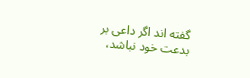گفته اند اگر داعی بر بدعت خود نباشد،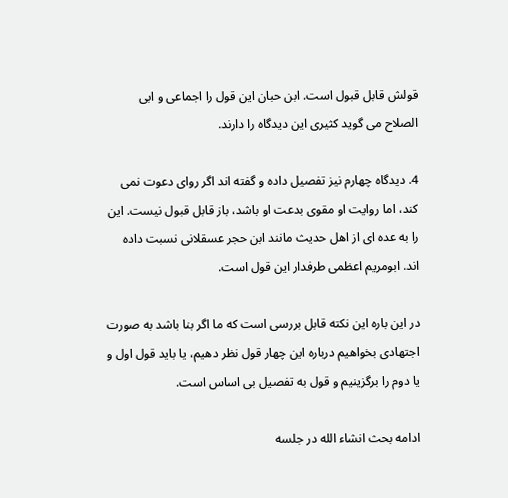قولش قابل قبول است. ابن حبان این قول را اجماعی و ابی الصلاح می گوید کثیری این دیدگاه را دارند.

4. دیدگاه چهارم نیز تفصیل داده و گفته اند اگر روای دعوت نمی کند، اما روایت او مقوی بدعت او باشد، باز قابل قبول نیست. این را به عده ای از اهل حدیث مانند ابن حجر عسقلانی نسبت داده اند. ابومریم اعظمی طرفدار این قول است.

در این باره این نکته قابل بررسی است که ما اگر بنا باشد به صورت اجتهادی بخواهیم درباره این چهار قول نظر دهیم، یا باید قول اول و یا دوم را برگزینیم و قول به تفصیل بی اساس است.

ادامه بحث انشاء الله در جلسه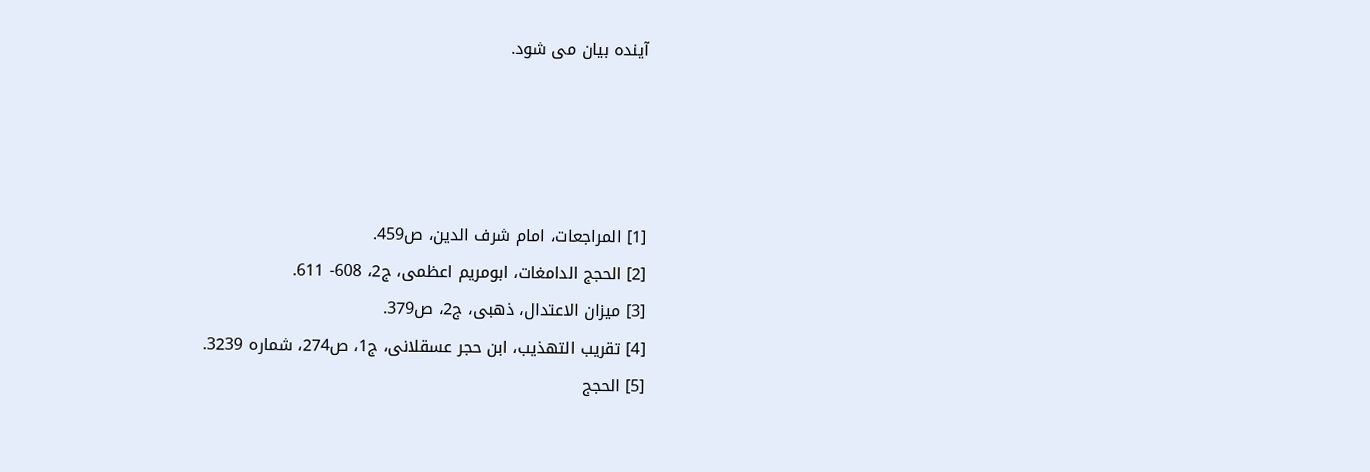آینده بیان می شود.




[1] المراجعات، امام شرف الدین، ص459.
[2] الحجج الدامغات، ابومریم اعظمی، ج2، 608- 611.
[3] میزان الاعتدال، ذهبی، ج2، ص379.
[4] تقریب التهذیب، ابن حجر عسقلانی، ج1، ص274، شماره 3239.
[5] الحجج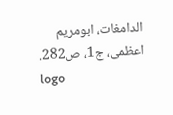الدامغات، ابومریم اعظمی، ج1، ص282.
logo